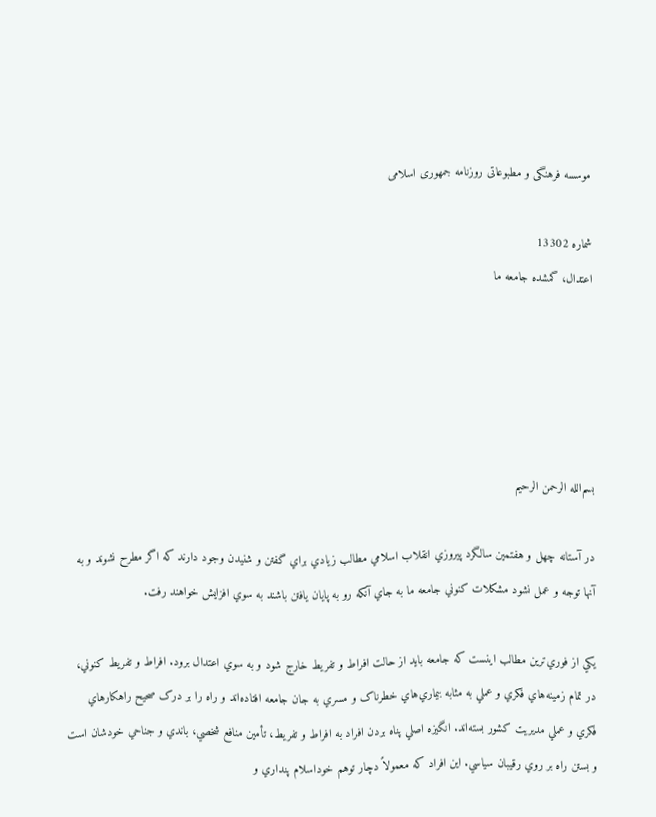موسسه فرهنگی و مطبوعاتی روزنامه جمهوری اسلامی

شماره 13302
اعتدال، گمشده جامعه ما





بسم‌الله الرحمن الرحيم

در آستانه چهل و هفتمين سالگرد پيروزي انقلاب اسلامي مطالب زيادي براي گفتن و شنيدن وجود دارند که اگر مطرح نشوند و به آنها توجه و عمل نشود مشکلات کنوني جامعه ما به جاي آنکه رو به پايان يافتن باشند به سوي افزايش خواهند رفت.

يکي از فوري‌ترين مطالب اينست که جامعه بايد از حالت افراط و تفريط خارج شود و به سوي اعتدال برود. افراط و تفريط کنوني، در تمام زمينه‌هاي فکري و عملي به مثابه بيماري‌هاي خطرناک و مسري به جان جامعه افتاده‌اند و راه را بر درک صحيح راهکارهاي فکري و عملي مديريت کشور بسته‌اند. انگيزه اصلي پناه بردن افراد به افراط و تفريط، تأمين منافع شخصي، باندي و جناحي خودشان است و بستن راه بر روي رقيبان سياسي. اين افراد که معمولاً دچار توهم خوداسلام‌ پنداري و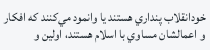خودانقلاب ‌پنداري هستند يا وانمود مي‌کنند که افکار و اعمالشان مساوي با اسلام هستند، اولين و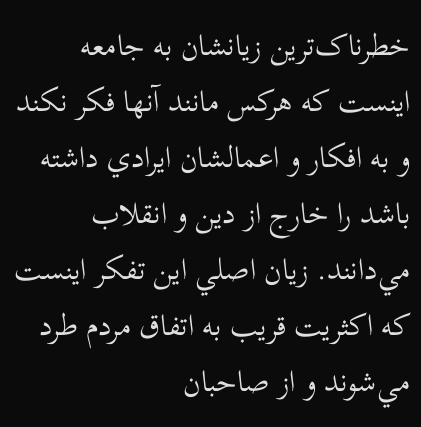خطرناک‌ترين زيانشان به جامعه اينست که هرکس مانند آنها فکر نکند و به افکار و اعمالشان ايرادي داشته باشد را خارج از دين و انقلاب مي‌دانند. زيان اصلي اين تفکر اينست که اکثريت قريب به اتفاق مردم طرد مي‌شوند و از صاحبان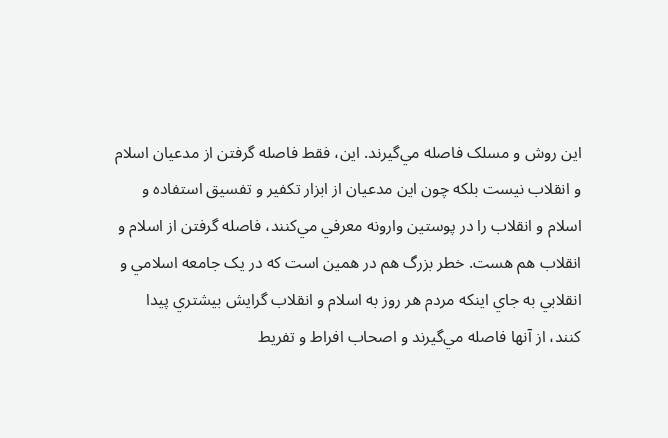اين روش و مسلک فاصله مي‌گيرند. اين، فقط فاصله گرفتن از مدعيان اسلام و انقلاب نيست بلکه چون اين مدعيان از ابزار تکفير و تفسيق استفاده و اسلام و انقلاب را در پوستين وارونه معرفي مي‌کنند، فاصله گرفتن از اسلام و انقلاب هم هست. خطر بزرگ هم در همين است که در يک جامعه اسلامي و انقلابي به جاي اينکه مردم هر روز به اسلام و انقلاب گرايش بيشتري پيدا کنند، از آنها فاصله مي‌گيرند و اصحاب افراط و تفريط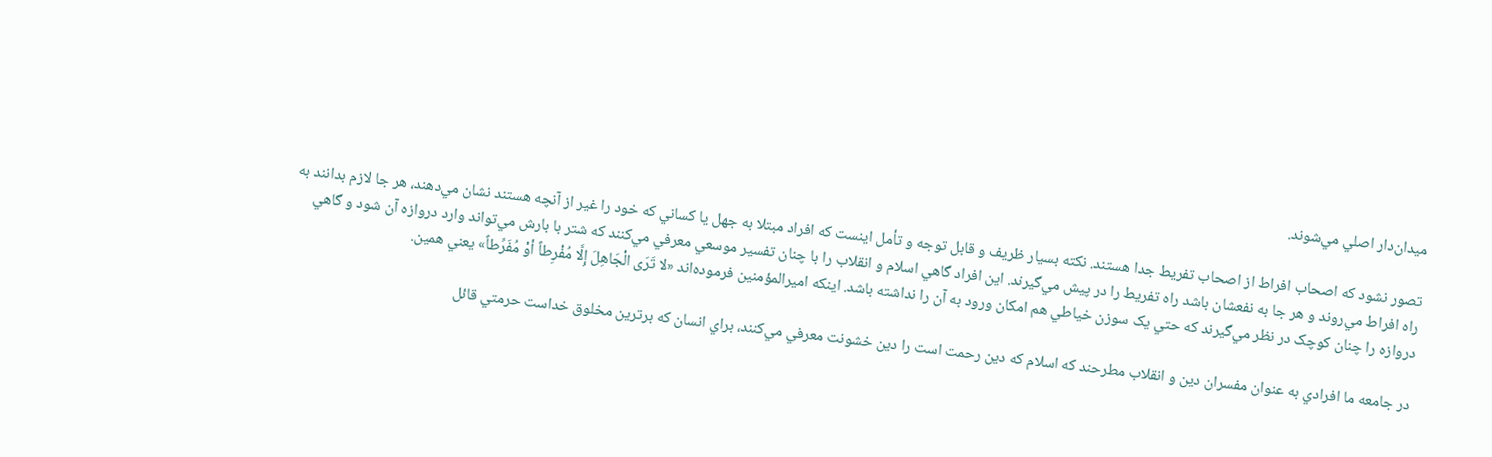ميدان‌دار اصلي مي‌شوند.

تصور نشود که اصحاب افراط از اصحاب تفريط جدا هستند. نکته بسيار ظريف و قابل توجه و تأمل اينست که افراد مبتلا به جهل يا کساني که خود را غير از آنچه هستند نشان مي‌دهند، هر جا لازم بدانند به راه افراط مي‌روند و هر جا به نفعشان باشد راه تفريط را در پيش مي‌گيرند. اين افراد گاهي اسلام و انقلاب را با چنان تفسير موسعي معرفي مي‌کنند که شتر با بارش مي‌تواند وارد دروازه آن شود و گاهي دروازه را چنان کوچک در نظر مي‌گيرند که حتي يک سوزن خياطي هم امکان ورود به آن را نداشته باشد. اينکه امیرالمؤمنین فرموده‌اند «لا تَرَى الْجَاهِلَ إِلَّا مُفْرِطاً أوْ مُفَرِّطاً» يعني همين.

در جامعه ما افرادي به عنوان مفسران دين و انقلاب مطرحند که اسلام که دين رحمت است را دين خشونت معرفي مي‌کنند، براي انسان که برترين مخلوق خداست حرمتي قائل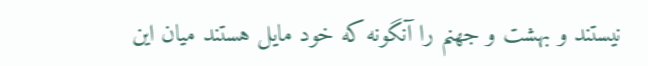نيستند و بهشت و جهنم را آنگونه که خود مايل هستند ميان اين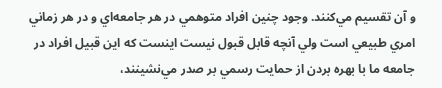و آن تقسيم مي‌کنند. وجود چنين افراد متوهمي در هر جامعه‌اي و در هر زماني امري طبيعي است ولي آنچه قابل قبول نيست اينست که اين قبيل افراد در جامعه ما با بهره بردن از حمايت رسمي بر صدر مي‌نشينند،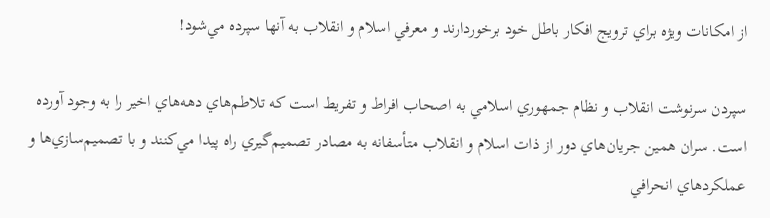از امکانات ويژه براي ترويج افکار باطل خود برخوردارند و معرفي اسلام و انقلاب به آنها سپرده مي‌شود!

سپردن سرنوشت انقلاب و نظام جمهوري اسلامي به اصحاب افراط و تفريط است که تلاطم‌هاي دهه‌هاي اخير را به وجود آورده است. سران همين جريان‌هاي دور از ذات اسلام و انقلاب متأسفانه به مصادر تصميم‌گيري راه پيدا مي‌کنند و با تصميم‌سازي‌ها و عملکردهاي انحرافي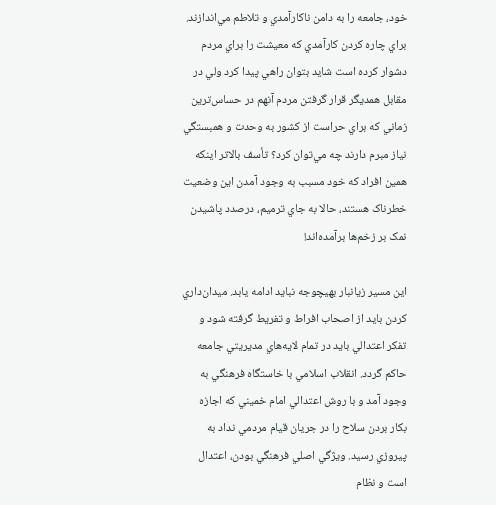خود، جامعه را به دامن ناکارآمدي و تلاطم مي‌اندازند. براي چاره کردن کارآمدي که معيشت را براي مردم دشوار کرده است شايد بتوان راهي پيدا کرد ولي در مقابل همديگر قرار گرفتن مردم آنهم در حساس‌ترين زماني که براي حراست از کشور به وحدت و همبستگي نياز مبرم دارند چه مي‌توان کرد؟ تأسف‌ بالاتر اينکه همين افراد که خود مسبب به وجود آمدن اين وضعيت خطرناک هستند، حالا به جاي ترميم، درصدد پاشيدن نمک بر زخم‌ها برآمده‌اند!

اين مسير زيانبار بهيچوجه نبايد ادامه يابد. ميدان‌داري کردن بايد از اصحاب افراط و تفريط گرفته شود و تفکر اعتدالي بايد در تمام لايه‌هاي مديريتي جامعه حاکم گردد. انقلاب اسلامي با خاستگاه فرهنگي به وجود آمد و با روش اعتدالي امام خميني که اجازه بکار بردن سلاح را در جريان قيام مردمي نداد به پيروزي رسيد. ويژگي اصلي فرهنگي بودن، اعتدال است و نظام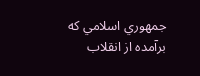جمهوري اسلامي که برآمده از انقلاب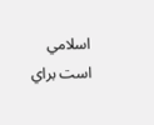اسلامي است براي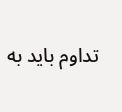تداوم بايد به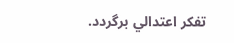تفکر اعتدالي برگردد.